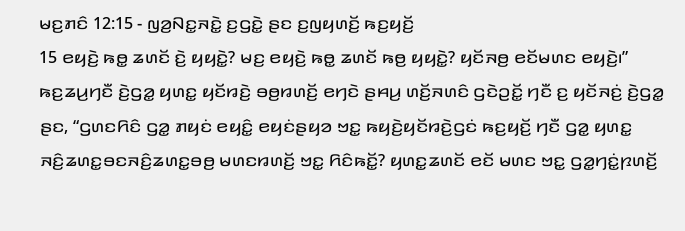ꤗꤢ꤬ꤊꤢꤨ 12:15 - ꤜꤤ꤬ꤡꤢ꤭ꤏꤢꤧ꤭ ꤢ꤬ꤞꤢꤧ꤭ ꤔꤢ ꤢ꤬ꤜꤟꤛꤢꤩ꤬ ꤒꤢ꤬ꤟꤢꤩ꤬
15 ꤕꤟꤢꤧ꤬ ꤒꤥ꤭ ꤘꤛꤢꤩ ꤢꤧ꤬ ꤟꤟꤢꤧ꤭? ꤗꤢ꤬ ꤕꤟꤢꤧ꤬ ꤒꤥ꤭ ꤘꤛꤢꤩ ꤒꤥ꤬ ꤟꤟꤢꤧ꤭? ꤟꤢꤩꤏꤥ꤬ ꤕꤢꤩꤗꤛꤢ ꤕꤟꤢꤧ꤬꤯” ꤒꤢ꤬ꤘꤣ꤬ꤚꤢꤪ ꤢꤧ꤬ꤞꤤ꤭ ꤟꤛꤢ꤭ ꤟꤢꤩꤙꤢꤧ꤬ ꤋꤥ꤬ꤙꤛꤢꤩ꤬ ꤕꤚꤢꤧ ꤔꤌꤣ꤬ ꤛꤢꤩ꤬ꤏꤛꤢꤨ ꤞꤢꤧꤑꤢꤩ꤭ ꤚꤢꤪ ꤢ꤬ ꤟꤢꤩꤏꤢꤦ꤬ ꤢꤧ꤬ꤞꤤ꤭ ꤔꤢ, “ꤞꤛꤢꤖꤢꤨ ꤞꤤ꤭ ꤊꤟꤢꤦ ꤕꤟꤢꤨ꤭ ꤕꤟꤢꤦꤔꤟꤤ ꤠꤢ꤭ ꤒꤟꤢꤧ꤬ꤟꤢꤩꤙꤢꤧ꤬ꤞꤢꤦ ꤒꤢ꤬ꤟꤢꤩ꤬ ꤚꤢꤪ ꤞꤤ꤭ ꤟꤛꤢ꤭ ꤏꤢꤨ꤬ꤘꤛꤢ꤭ꤋꤢꤏꤢꤨ꤬ꤘꤛꤢ꤭ꤋꤥ꤬ ꤗꤛꤢꤙꤛꤢꤩ꤬ ꤠꤢ꤭ ꤖꤢꤨꤒꤢꤩ꤭? ꤟꤛꤢ꤭ꤘꤛꤢꤩ ꤕꤢꤩ ꤗꤛꤢ ꤠꤢ꤭ ꤞꤤ꤭ꤚꤢꤦ꤭ꤐꤛꤢꤩ꤬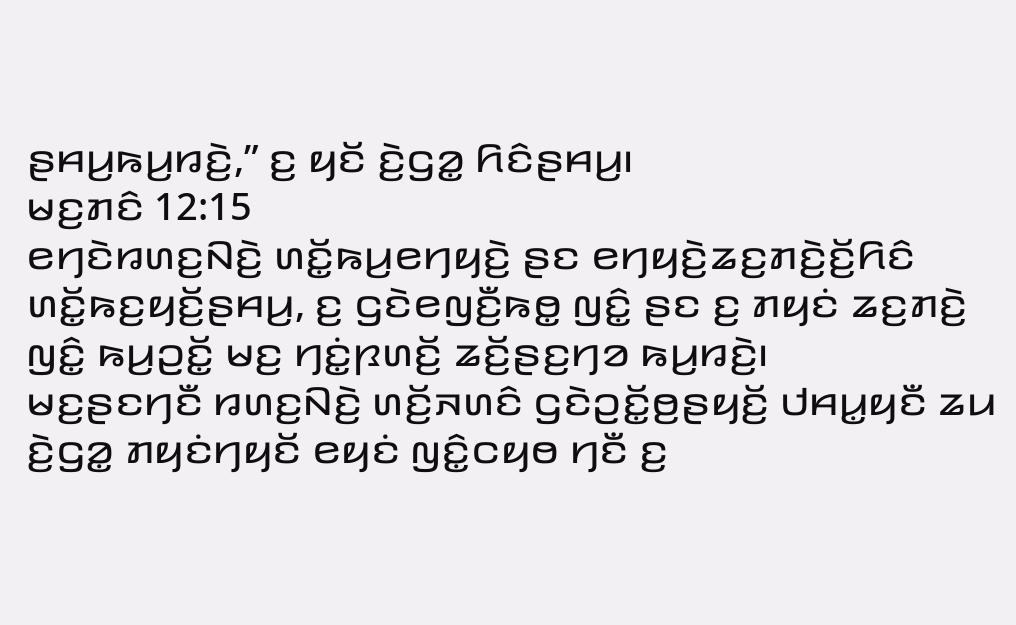ꤔꤌꤣ꤬ꤒꤣ꤬ꤙꤢꤧ꤬,” ꤢ꤬ ꤟꤢꤩ ꤢꤧ꤬ꤞꤤ꤭ ꤖꤢꤨꤔꤌꤣ꤬꤯
ꤗꤢ꤬ꤊꤢꤨ 12:15
ꤕꤚꤢꤧꤙꤛꤢ꤬ꤡꤢꤧ꤬ ꤛꤢꤩ꤭ꤒꤣ꤬ꤕꤚꤟꤢꤧ꤬ ꤔꤢ ꤕꤚꤟꤢꤧ꤬ꤘꤢ꤬ꤊꤢꤧ꤬ꤢꤩ꤬ꤖꤢꤨ ꤛꤢꤩ꤭ꤒꤢ꤬ꤟꤢꤩ꤬ꤔꤌꤣ꤬, ꤢ꤬ ꤞꤢꤧꤕꤜꤢꤪ꤬ꤒꤥ꤭ ꤜꤢꤨ꤭ ꤔꤢ ꤢ꤬ ꤊꤟꤢꤦ ꤘꤢ꤬ꤊꤢꤧ꤬ ꤜꤢꤨ꤭ ꤒꤣ꤬ꤑꤢꤩ꤭ ꤗꤢ꤬ ꤚꤢꤦ꤭ꤐꤛꤢꤩ꤬ ꤘꤢꤩ꤬ꤔꤢ꤬ꤚꤤ ꤒꤣ꤬ꤙꤢꤧ꤬꤯
ꤗꤢ꤬ꤔꤢꤚꤢꤪ ꤙꤛꤢ꤬ꤡꤢꤧ꤬ ꤛꤢꤩ꤬ꤏꤛꤢꤨ ꤞꤢꤧꤑꤢꤩ꤭ꤥ꤬ꤔꤟꤢꤩ꤬ ꤓꤌꤣ꤭ꤟꤢꤪ ꤘꤣ ꤢꤧ꤬ꤞꤤ꤭ ꤊꤟꤢꤦꤚꤟꤢꤩ ꤕꤟꤢꤦ ꤜꤢꤨ꤭ꤍꤟꤥ ꤚꤢꤪ ꤢ꤬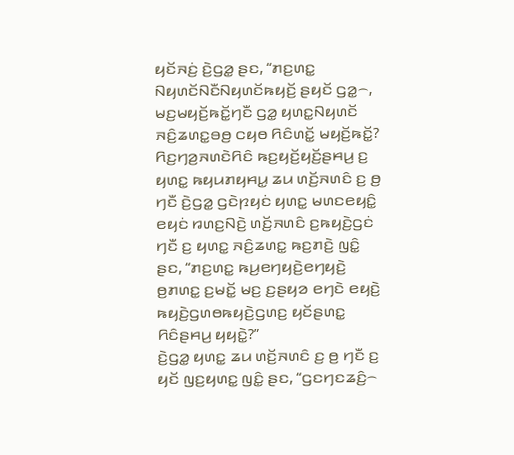ꤟꤢꤩꤏꤢꤦ꤬ ꤢꤧ꤬ꤞꤤ꤭ ꤔꤢ, “ꤊꤢ꤬ꤛꤢ꤭ ꤡꤟꤛꤢꤩꤡꤢꤪꤡꤟꤛꤢꤩꤒꤟꤢꤩ꤬ ꤔꤟꤢꤩ ꤞꤤ꤭꤮, ꤗꤢ꤬ꤗꤟꤢꤩ꤬ꤒꤢꤩ꤭ꤚꤢꤪ ꤞꤤ꤭ ꤟꤛꤢ꤭ꤡꤟꤛꤢꤩ ꤏꤢꤨ꤬ꤘꤛꤢ꤭ꤋꤥ꤬ ꤍꤟꤥ ꤖꤢꤨꤛꤢꤩ꤭ ꤗꤟꤢꤩ꤬ꤒꤢꤩ꤭?
ꤖꤢ꤬ꤚꤤ꤬ꤏꤛꤢꤧꤖꤢꤨ ꤒꤢ꤬ꤟꤢꤩ꤬ꤟꤢꤩ꤬ꤔꤌꤣ꤬ ꤢ꤬ ꤟꤛꤢ꤭ ꤒꤟꤣꤊꤟꤌꤣ꤭ ꤘꤣ ꤛꤢꤩ꤬ꤏꤛꤢꤨ ꤢ꤬ ꤥ꤬ ꤚꤢꤪ ꤢꤧ꤬ꤞꤤ꤭ ꤞꤢꤧꤐꤟꤢꤦ ꤟꤛꤢ꤭ ꤗꤛꤢꤕꤟꤢꤨ꤭ ꤕꤟꤢꤦ ꤙꤛꤢ꤬ꤡꤢꤧ꤬ ꤛꤢꤩ꤬ꤏꤛꤢꤨ ꤢ꤬ꤒꤟꤢꤧ꤬ꤞꤢꤦ ꤚꤢꤪ ꤢ꤬ ꤟꤛꤢ꤭ ꤏꤢꤨ꤬ꤘꤛꤢ꤭ ꤒꤢ꤬ꤊꤢꤧ꤬ ꤜꤢꤨ꤭ ꤔꤢ, “ꤊꤢ꤬ꤛꤢ꤭ ꤒꤣ꤬ꤕꤚꤟꤢꤧ꤬ꤕꤚꤟꤢꤧ꤬ ꤥ꤬ꤊꤛꤢ꤭ ꤢ꤬ꤗꤢꤩ꤭ ꤗꤢ꤬ ꤢ꤬ꤔꤟꤤ ꤕꤚꤢꤧ ꤕꤟꤢꤧ꤬ ꤒꤟꤢꤧ꤬ꤞꤛꤥꤒꤟꤢꤧ꤬ꤞꤛꤢ꤬ ꤟꤢꤩꤔꤛꤢ꤭ ꤖꤢꤨꤔꤌꤣ꤬ ꤟꤟꤢꤧ꤭?”
ꤢꤧ꤬ꤞꤤ꤭ ꤟꤛꤢ꤭ ꤘꤣ ꤛꤢꤩ꤬ꤏꤛꤢꤨ ꤢ꤬ ꤥ꤬ ꤚꤢꤪ ꤢ꤬ ꤟꤢꤩ ꤜꤢ꤬ꤟꤛꤢ꤭ ꤜꤢꤨ꤭ ꤔꤢ, “ꤞꤢꤚꤢꤘꤢꤨ꤬꤮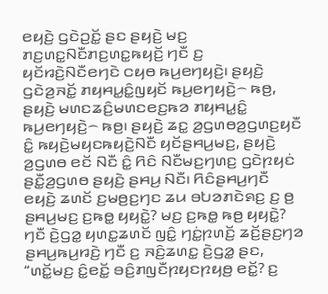ꤕꤟꤢꤧ꤬ ꤞꤢꤧꤑꤢꤩ꤭ ꤔꤢ ꤔꤟꤢꤧ꤬ ꤗꤢ꤬ ꤊꤢ꤬ꤛꤢ꤭ꤡꤢꤪꤊꤢ꤬ꤛꤢ꤭ꤒꤟꤢꤩ꤬ ꤚꤢꤪ ꤢ꤬ ꤟꤢꤩꤙꤢꤧ꤬ꤡꤢꤪꤕꤚꤢꤧ ꤍꤟꤥ ꤒꤣ꤬ꤕꤚꤟꤢꤧ꤬꤯ ꤔꤟꤢꤧ꤬ ꤞꤢꤧꤤ꤬ꤏꤢꤩ꤭ ꤊꤟꤌꤣ꤭ꤢꤨ꤭ꤜꤟꤢꤩ ꤒꤣ꤬ꤕꤚꤟꤢꤧ꤬꤮ ꤒꤥ꤬, ꤔꤟꤢꤧ꤬ ꤗꤛꤢꤘꤢꤨ꤬ꤗꤛꤢꤕꤢ꤬ꤒꤤ ꤊꤟꤌꤣ꤭ꤢꤨ꤭ ꤒꤣ꤬ꤕꤚꤟꤢꤧ꤬꤮ ꤒꤥ꤬꤯ ꤔꤟꤢꤧ꤬ ꤘꤢ꤭ ꤤ꤬ꤞꤛꤥꤤ꤬ꤞꤛꤢ꤬ꤟꤢꤪ ꤢꤨ꤭ ꤒꤟꤢꤧ꤬ꤗꤟꤢꤒꤟꤢꤧ꤬ꤡꤢꤪ ꤟꤢꤩꤔꤌꤣ꤬ꤗꤢ꤬, ꤔꤟꤢꤧ꤬ ꤤ꤬ꤞꤛꤥ ꤕꤢꤩ ꤡꤢꤪ ꤢꤨ꤭ ꤖꤢꤨ ꤡꤢꤪꤗꤢ꤬ꤚꤛꤢ꤬ ꤞꤢꤧꤐꤟꤢꤦ ꤔꤢꤪ꤭ꤤ꤬ꤞꤛꤥ ꤔꤟꤢꤧ꤬ ꤔꤌꤣ꤬ ꤡꤢꤪ꤯ ꤖꤢꤨꤔꤌꤣ꤬ꤚꤢꤪ ꤕꤟꤢꤧ꤬ ꤘꤛꤢꤩ ꤢ꤬ꤗꤥ꤬ꤢ꤬ꤚꤢ ꤘꤣ ꤋꤝꤤꤊꤢꤧꤎꤢ꤬ ꤢ꤬ ꤥ꤬ ꤔꤌꤣ꤬ꤗꤢ꤬ ꤢ꤬ꤒꤥ꤭ ꤟꤟꤢꤧ꤭? ꤗꤢ꤬ ꤢ꤬ꤒꤥ꤭ ꤒꤥ꤬ ꤟꤟꤢꤧ꤭?
ꤚꤢꤪ ꤢꤧ꤬ꤞꤤ꤭ ꤟꤛꤢ꤭ꤘꤛꤢꤩ ꤜꤢꤨ꤭ ꤚꤢꤦ꤭ꤐꤛꤢꤩ꤬ ꤘꤢꤩ꤬ꤔꤢ꤬ꤚꤤ ꤔꤌꤣ꤬ꤒꤣ꤬ꤙꤢꤧ꤬ ꤚꤢꤪ ꤢ꤬ ꤏꤢꤨ꤬ꤘꤛꤢ꤭ ꤢꤧ꤬ꤞꤤ꤭ ꤔꤢ, “ꤛꤢꤩ꤭ꤗꤢ꤬ ꤢꤨ꤭ꤕꤢꤩ꤭ ꤋꤢꤨ꤬ꤊꤜꤢꤪꤐꤟꤢꤐꤟꤥ꤬ ꤕꤢꤩ꤭? ꤢ꤬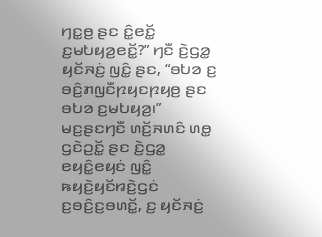ꤚꤢ꤭ꤥ꤬ ꤔꤢ ꤢꤨ꤭ꤕꤢꤩ꤭ ꤢ꤬ꤗꤝꤟꤤ꤬ꤕꤢꤩ꤭?” ꤚꤢꤪ ꤢꤧ꤬ꤞꤤ꤭ ꤟꤢꤩꤏꤢꤦ꤬ ꤜꤢꤨ꤭ ꤔꤢ, “ꤋꤝꤤ ꤢ꤬ ꤋꤢꤨ꤬ꤊꤜꤢꤪꤐꤟꤢꤐꤟꤥ꤬ ꤔꤢ ꤋꤝꤤ ꤢ꤬ꤗꤝꤟꤤ꤬꤯”
ꤗꤢ꤬ꤔꤢꤚꤢꤪ ꤛꤢꤩ꤬ꤏꤛꤢꤨ ꤛꤥ꤭ ꤞꤢꤧꤑꤢꤩ꤭ ꤔꤢ ꤢꤧ꤬ꤞꤤ꤭ ꤕꤟꤢꤨ꤭ꤕꤟꤢꤦ ꤜꤢꤨ꤭ ꤒꤟꤢꤧ꤬ꤟꤢꤩꤙꤢꤧ꤬ꤞꤢꤦ ꤢ꤬ꤋꤢꤨ꤬ꤢ꤬ꤋꤛꤢꤩ꤭, ꤢ꤬ ꤟꤢꤩꤏꤢꤦ꤬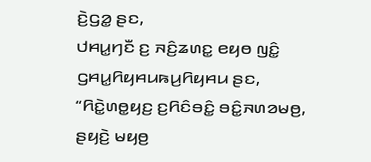ꤢꤧ꤬ꤞꤤ꤭ ꤔꤢ,
ꤓꤌꤣ꤭ꤚꤢꤪ ꤢ꤬ ꤏꤢꤨ꤬ꤘꤛꤢ꤭ ꤕꤟꤥ ꤜꤢꤨ꤭ ꤞꤌꤣ꤭ꤖꤟꤌꤣꤒꤣ꤬ꤖꤟꤌꤣ ꤔꤢ, “ꤖꤢꤧ꤭ꤛꤥ꤭ꤟꤢ꤬ ꤢ꤬ꤖꤢꤨꤋꤢꤨ꤭ ꤋꤢꤨ꤭ꤏꤛꤤꤗꤥ꤬, ꤔꤟꤢꤧ꤬ ꤗꤟꤥ꤬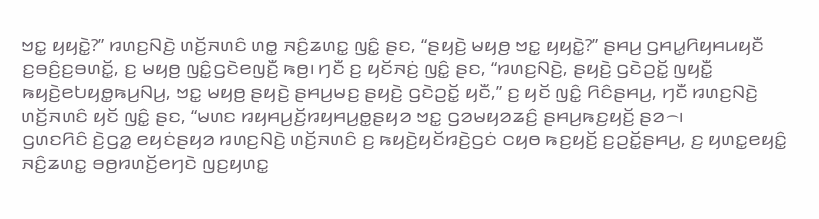ꤠꤢ꤭ ꤟꤟꤢꤧ꤭?” ꤙꤛꤢ꤬ꤡꤢꤧ꤬ ꤛꤢꤩ꤬ꤏꤛꤢꤨ ꤛꤥ꤭ ꤏꤢꤨ꤬ꤘꤛꤢ꤭ ꤜꤢꤨ꤭ ꤔꤢ, “ꤔꤟꤢꤧ꤬ ꤗꤟꤥ꤬ ꤠꤢ꤭ ꤟꤟꤢꤧ꤭?” ꤔꤌꤣ꤬ ꤞꤌꤣ꤭ꤖꤟꤌꤣꤟꤢꤪ ꤢ꤬ꤋꤢꤨ꤬ꤢ꤬ꤋꤛꤢꤩ꤭, ꤢ꤬ ꤗꤟꤥ꤬ ꤜꤢꤨ꤭ꤞꤢꤧꤕꤜꤢꤪ꤬ ꤒꤥ꤬꤯ ꤚꤢꤪ ꤢ꤬ ꤟꤢꤩꤏꤢꤦ꤬ ꤜꤢꤨ꤭ ꤔꤢ, “ꤙꤛꤢ꤬ꤡꤢꤧ꤬, ꤔꤟꤢꤧ꤬ ꤞꤢꤧꤑꤢꤩ꤭ ꤜꤟꤢꤪ꤭ ꤒꤟꤢꤧ꤬ꤕꤝꤟꤥ꤭ꤒꤣ꤬ꤡꤣ꤬, ꤠꤢ꤭ ꤗꤟꤥ꤬ ꤔꤟꤢꤧ꤬ ꤔꤌꤣ꤬ꤗꤢ꤬ ꤔꤟꤢꤧ꤬ ꤞꤢꤧꤑꤢꤩ꤭ ꤟꤢꤪ,” ꤢ꤬ ꤟꤢꤩ ꤜꤢꤨ꤭ ꤖꤢꤨꤔꤌꤣ꤬, ꤚꤢꤪ ꤙꤛꤢ꤬ꤡꤢꤧ꤬ ꤛꤢꤩ꤬ꤏꤛꤢꤨ ꤟꤢꤩ ꤜꤢꤨ꤭ ꤔꤢ, “ꤗꤛꤢ ꤙꤟꤌꤣ꤬ꤢꤩ꤬ꤙꤟꤌꤣ꤬ꤥ꤭ꤔꤟꤤ ꤠꤢ꤭ ꤞꤤꤗꤟꤤꤘꤢꤨ꤬ ꤔꤌꤣ꤬ꤒꤢ꤬ꤟꤢꤩ꤬ ꤔꤤ꤮꤯
ꤞꤛꤢꤖꤢꤨ ꤢꤧ꤬ꤞꤤ꤭ ꤕꤟꤢꤦꤔꤟꤤ ꤙꤛꤢ꤬ꤡꤢꤧ꤬ ꤛꤢꤩ꤬ꤏꤛꤢꤨ ꤢ꤬ ꤒꤟꤢꤧ꤬ꤟꤢꤩꤙꤢꤧ꤬ꤞꤢꤦ ꤍꤟꤥ ꤒꤢ꤬ꤟꤢꤩ꤬ ꤢ꤬ꤑꤢꤩ꤭ꤔꤌꤣ꤬, ꤢ꤬ ꤟꤛꤢ꤭ꤕꤟꤢꤨ꤭ ꤏꤢꤨ꤬ꤘꤛꤢ꤭ ꤋꤥ꤬ꤙꤛꤢꤩ꤬ꤕꤚꤢꤧ ꤜꤢ꤬ꤟꤛꤢ꤭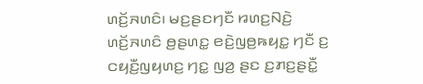ꤛꤢꤩ꤬ꤏꤛꤢꤨ꤯ ꤗꤢ꤬ꤔꤢꤚꤢꤪ ꤙꤛꤢ꤬ꤡꤢꤧ꤬ ꤛꤢꤩ꤬ꤏꤛꤢꤨ ꤥ꤬ꤔꤛꤢ꤭ ꤕꤢꤧ꤬ꤜꤥ꤬ꤒꤟꤢ꤭ ꤚꤢꤪ ꤢ꤬ ꤍꤟꤢꤪ꤬ꤜꤟꤛꤢ꤬ ꤚꤢ꤭ ꤜꤤ꤬ ꤔꤢ ꤢ꤬ꤊꤢ꤬ꤔꤢꤪ꤭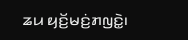ꤘꤣ ꤟꤢꤩ꤬ꤗꤢꤦ꤬ꤊꤜꤢꤧ꤭꤯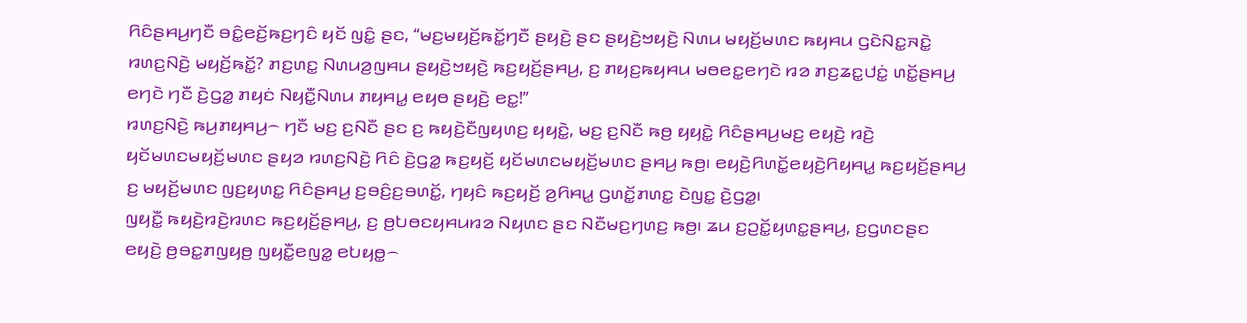ꤖꤢꤨꤔꤌꤣ꤬ꤚꤢꤪ ꤋꤢꤨ꤭ꤕꤢꤩ꤬ꤒꤢ꤬ꤚꤢꤨ ꤟꤢꤩ ꤜꤢꤨ꤭ ꤔꤢ, “ꤗꤢ꤬ꤗꤟꤢꤩ꤬ꤒꤢꤩ꤭ꤚꤢꤪ ꤔꤟꤢꤧ꤬ ꤔꤢ ꤔꤟꤢꤧ꤬ꤠꤟꤢꤧ꤬ ꤡꤛꤣ ꤗꤟꤢꤩ꤬ꤗꤛꤢ ꤒꤟꤌꤣ ꤞꤢꤧꤡꤢ꤭ꤏꤢꤧ꤭ ꤙꤛꤢ꤬ꤡꤢꤧ꤬ ꤗꤟꤢꤩ꤬ꤒꤢꤩ꤭? ꤊꤢ꤬ꤛꤢ꤭ ꤡꤛꤣꤤ꤬ꤜꤌꤣ ꤔꤟꤢꤧ꤬ꤠꤟꤢꤧ꤬ ꤒꤢ꤬ꤟꤢꤩ꤬ꤔꤌꤣ꤬, ꤢ꤬ ꤊꤟꤢ꤬ꤒꤟꤌꤣ ꤗꤥꤕꤢ꤭ꤕꤚꤢꤧ ꤙꤤ ꤊꤢ꤬ꤘꤢ꤭ꤓꤢꤦ꤭ ꤛꤢꤩ꤭ꤔꤌꤣ꤬ ꤕꤚꤢꤧ ꤚꤢꤪ ꤢꤧ꤬ꤞꤤ꤭ ꤊꤟꤢꤦ ꤡꤟꤢꤪ꤭ꤡꤛꤣ ꤊꤟꤌꤣ꤭ ꤕꤟꤥ ꤔꤟꤢꤧ꤬ ꤕꤢ꤭!”
ꤙꤛꤢ꤬ꤡꤢꤧ꤬ ꤒꤣ꤬ꤊꤟꤌꤣ꤬꤮ ꤚꤢꤪ ꤗꤢ꤬ ꤢ꤬ꤡꤢꤪ ꤔꤢ ꤢ꤬ ꤒꤟꤢꤧ꤬ꤢꤪꤜꤟꤛꤢ꤬ ꤟꤟꤢꤧ꤭, ꤗꤢ꤬ ꤢ꤬ꤡꤢꤪ ꤒꤥ꤬ ꤟꤟꤢꤧ꤭ ꤖꤢꤨꤔꤌꤣ꤬ꤗꤢ꤬ ꤕꤟꤢꤧ꤬ ꤙꤢꤧ꤬ ꤟꤢꤩꤗꤛꤢꤗꤟꤢꤩ꤬ꤗꤛꤢ ꤔꤟꤤ ꤙꤛꤢ꤬ꤡꤢꤧ꤬ ꤖꤢꤨ ꤢꤧ꤬ꤞꤤ꤭ ꤒꤢ꤬ꤟꤢꤩ꤬ ꤟꤢꤩꤗꤛꤢꤗꤟꤢꤩ꤬ꤗꤛꤢ ꤔꤌꤣ꤬ ꤒꤥ꤬꤯ ꤕꤟꤢꤧ꤬ꤖꤛꤢꤩ꤭ꤕꤟꤢꤧ꤬ꤖꤟꤌꤣ꤭ ꤒꤢ꤬ꤟꤢꤩ꤬ꤔꤌꤣ꤬ ꤢ꤬ ꤗꤟꤢꤩ꤬ꤗꤛꤢ ꤜꤢ꤬ꤟꤛꤢ꤭ ꤖꤢꤨꤔꤌꤣ꤬ ꤢ꤬ꤋꤢꤨ꤬ꤢ꤬ꤋꤛꤢꤩ꤭, ꤚꤟꤢꤨ ꤒꤢ꤬ꤟꤢꤩ꤬ ꤤ꤬ꤖꤌꤣ꤭ ꤞꤛꤢꤩ꤭ꤊꤛꤢ꤭ ꤢꤧꤜꤢ꤭ ꤢꤧ꤬ꤞꤤ꤭꤯
ꤜꤟꤢꤪ꤭ ꤒꤟꤢꤧ꤬ꤙꤢꤧ꤬ꤙꤛꤢ ꤒꤢ꤬ꤟꤢꤩ꤬ꤔꤌꤣ꤬, ꤢ꤬ ꤥ꤬ꤝꤥꤢꤟꤌꤣꤙꤤ ꤡꤟꤛꤢ ꤔꤢ ꤡꤢꤪꤗꤢ꤬ꤚꤛꤢ꤬ ꤒꤥ꤬꤯ ꤘꤣ ꤢ꤬ꤑꤢꤩ꤭ꤟꤛꤢ꤭ꤔꤌꤣ꤬, ꤢ꤬ꤞꤛꤢꤔꤢ ꤕꤟꤢꤧ꤬ ꤥ꤬ꤋꤢ꤭ꤊꤜꤟꤥ꤬ ꤜꤟꤢꤪ꤭ꤕꤜꤤ꤭ ꤕꤝꤟꤥ꤭꤮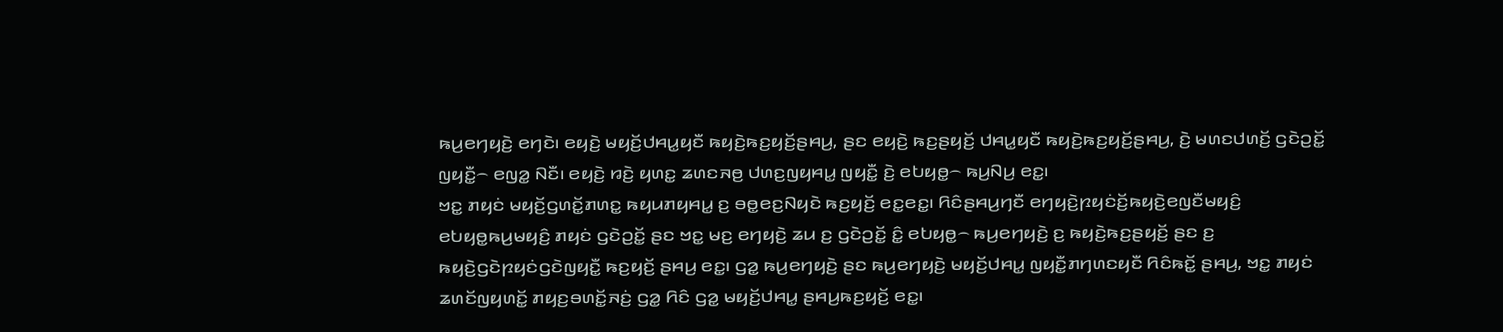ꤒꤣ꤬ꤕꤚꤟꤢꤧ꤬ ꤕꤚꤢꤧ꤯ ꤕꤟꤢꤧ꤬ ꤗꤟꤢꤩ꤬ꤓꤌꤣ꤭ꤟꤢꤪ ꤒꤟꤢꤧ꤬ꤒꤢ꤬ꤟꤢꤩ꤬ꤔꤌꤣ꤬, ꤔꤢ ꤕꤟꤢꤧ꤬ ꤒꤢ꤬ꤔꤟꤢꤩ꤬ ꤓꤌꤣ꤭ꤟꤢꤪ ꤒꤟꤢꤧ꤬ꤒꤢ꤬ꤟꤢꤩ꤬ꤔꤌꤣ꤬, ꤢꤧ꤬ ꤗꤛꤢꤓꤛꤢꤩ꤬ ꤞꤢꤧꤑꤢꤩ꤭ ꤜꤟꤢꤪ꤭꤮ ꤕꤜꤤ꤭ ꤡꤢꤪ꤯ ꤕꤟꤢꤧ꤬ ꤙꤢꤧ꤬ ꤟꤛꤢ꤭ ꤘꤛꤢꤏꤥ꤬ ꤓꤛꤢ꤬ꤜꤟꤌꤣ꤭ ꤜꤟꤢꤪ꤭ ꤢꤧ꤬ ꤕꤝꤟꤥ꤭꤮ ꤒꤣ꤬ꤡꤣ꤬ ꤕꤢ꤭꤯
ꤠꤢ꤭ ꤊꤟꤢꤦ ꤗꤟꤢꤩ꤬ꤞꤛꤢꤩ꤭ꤊꤛꤢ꤭ ꤒꤟꤣꤊꤟꤌꤣ꤭ ꤢ꤬ ꤋꤥ꤭ꤕꤢ꤬ꤡꤟꤢꤧ ꤒꤢ꤬ꤟꤢꤩ꤬ ꤕꤢ꤭ꤕꤢ꤭꤯ ꤖꤢꤨꤔꤌꤣ꤬ꤚꤢꤪ ꤕꤚꤟꤢꤧ꤬ꤐꤟꤢꤦꤢꤩ꤬ꤒꤟꤢꤧ꤬ꤕꤜꤢꤪꤗꤟꤢꤨ꤬ ꤕꤝꤟꤥ꤭ꤒꤣ꤬ꤗꤟꤢꤨ꤬ ꤊꤟꤢꤦ ꤞꤢꤧꤑꤢꤩ꤭ ꤔꤢ ꤠꤢ꤭ ꤗꤢ꤬ ꤕꤚꤟꤢꤧ꤬ ꤘꤣ ꤢ꤬ ꤞꤢꤧꤑꤢꤩ꤭ ꤢꤨ꤭ ꤕꤝꤟꤥ꤭꤮ ꤒꤣ꤬ꤕꤚꤟꤢꤧ꤬ ꤢ꤬ ꤒꤟꤢꤧ꤬ꤒꤢ꤬ꤔꤟꤢꤩ꤬ ꤔꤢ ꤢ꤬ ꤒꤟꤢꤧ꤬ꤞꤢꤧꤐꤟꤢꤦꤞꤢꤧꤜꤟꤢꤪ꤭ ꤒꤢ꤬ꤟꤢꤩ꤬ ꤔꤌꤣ꤬ ꤕꤢ꤭꤯ ꤞꤤ꤭ ꤒꤣ꤬ꤕꤚꤟꤢꤧ꤬ ꤔꤢ ꤒꤣ꤬ꤕꤚꤟꤢꤧ꤬ ꤗꤟꤢꤩ꤬ꤓꤌꤣ꤭ ꤜꤟꤢꤪ꤭ꤊꤚꤛꤢꤟꤢꤪ ꤖꤢꤨꤒꤢꤩ꤭ ꤔꤌꤣ꤬, ꤠꤢ꤭ ꤊꤟꤢꤦ ꤘꤛꤢꤩꤜꤟꤛꤢꤩ꤭ ꤊꤟꤢ꤬ꤋꤛꤢꤩ꤭ꤏꤢꤦ꤬ ꤞꤤ꤭ ꤖꤢꤨ ꤞꤤ꤭ ꤗꤟꤢꤩ꤬ꤓꤌꤣ꤭ ꤔꤌꤣ꤬ꤒꤢ꤬ꤟꤢꤩ꤬ ꤕꤢ꤭꤯